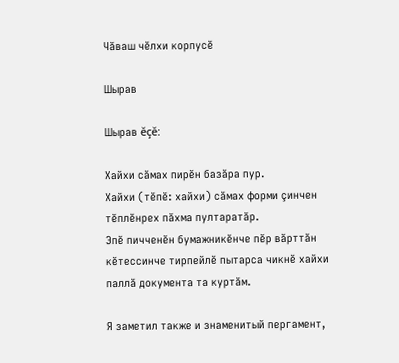Чӑваш чӗлхи корпусӗ

Шырав

Шырав ĕçĕ:

Хайхи сăмах пирĕн базăра пур.
Хайхи (тĕпĕ: хайхи) сăмах форми çинчен тĕплĕнрех пăхма пултаратăр.
Эпӗ пичченӗн бумажникӗнче пӗр вӑрттӑн кӗтессинче тирпейлӗ пытарса чикнӗ хайхи паллӑ документа та куртӑм.

Я заметил также и знаменитый пергамент,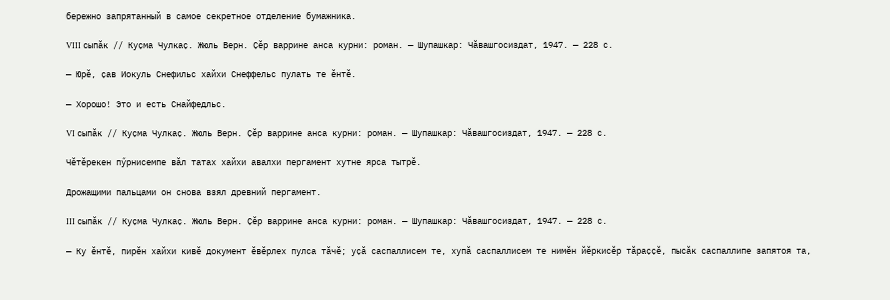бережно запрятанный в самое секретное отделение бумажника.

VIII сыпӑк // Куҫма Чулкаҫ. Жюль Верн. Ҫӗр варрине анса курни: роман. — Шупашкар: Чӑвашгосиздат, 1947. — 228 с.

— Юрӗ, ҫав Иокуль Снефильс хайхи Снеффельс пулать те ӗнтӗ.

— Хорошо! Это и есть Снайфедльс.

VI сыпӑк // Куҫма Чулкаҫ. Жюль Верн. Ҫӗр варрине анса курни: роман. — Шупашкар: Чӑвашгосиздат, 1947. — 228 с.

Чӗтӗрекен пӳрнисемпе вӑл татах хайхи авалхи пергамент хутне ярса тытрӗ.

Дрожащими пальцами он снова взял древний пергамент.

III сыпӑк // Куҫма Чулкаҫ. Жюль Верн. Ҫӗр варрине анса курни: роман. — Шупашкар: Чӑвашгосиздат, 1947. — 228 с.

— Ку ӗнтӗ, пирӗн хайхи кивӗ документ ӗвӗрлех пулса тӑчӗ; уҫӑ саспаллисем те, хупӑ саспаллисем те нимӗн йӗркисӗр тӑраҫҫӗ, пысӑк саспаллипе запятоя та,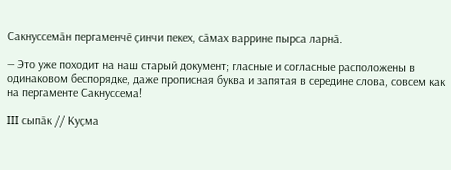Сакнуссемӑн пергаменчӗ ҫинчи пекех, сӑмах варрине пырса ларнӑ.

— Это уже походит на наш старый документ; гласные и согласные расположены в одинаковом беспорядке, даже прописная буква и запятая в середине слова, совсем как на пергаменте Сакнуссема!

III сыпӑк // Куҫма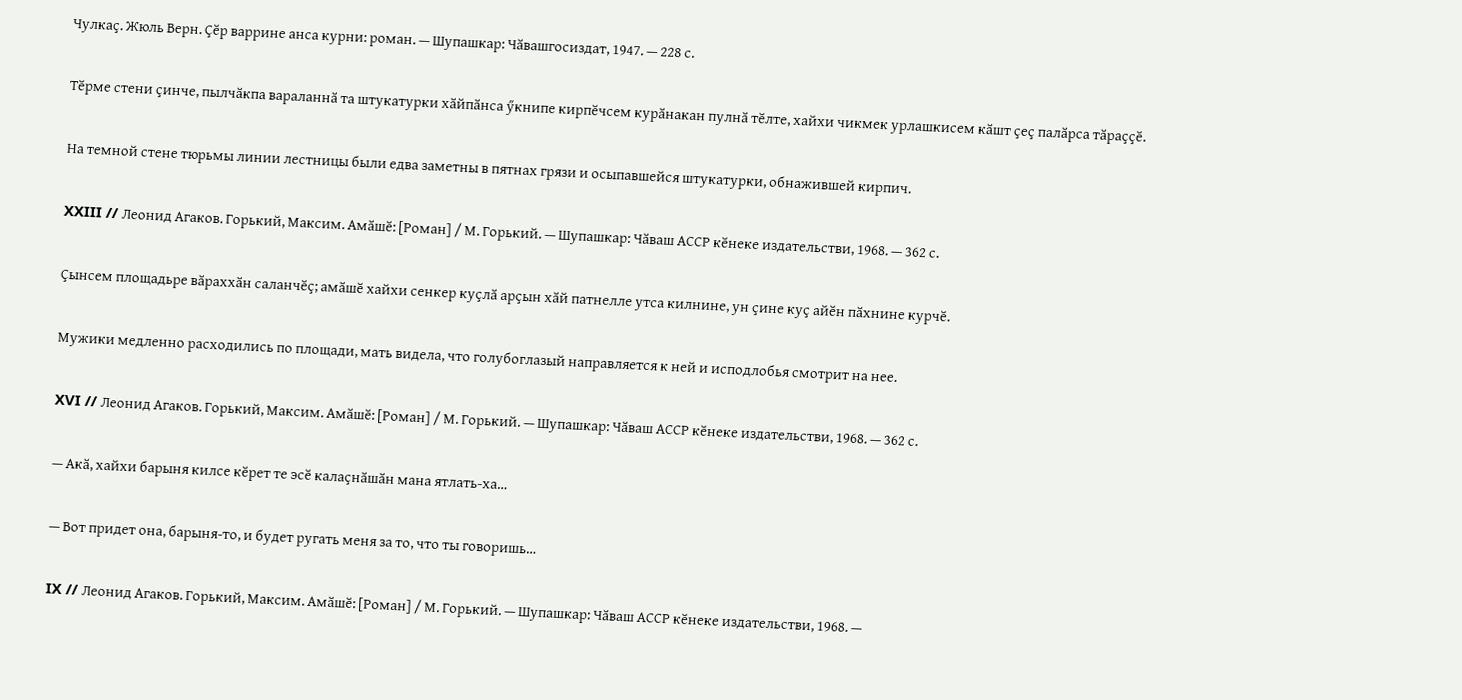Чулкаҫ. Жюль Верн. Ҫӗр варрине анса курни: роман. — Шупашкар: Чӑвашгосиздат, 1947. — 228 с.

Тӗрме стени ҫинче, пылчӑкпа вараланнӑ та штукатурки хӑйпӑнса ӳкнипе кирпӗчсем курӑнакан пулнӑ тӗлте, хайхи чикмек урлашкисем кӑшт ҫеҫ палӑрса тӑраҫҫӗ.

На темной стене тюрьмы линии лестницы были едва заметны в пятнах грязи и осыпавшейся штукатурки, обнажившей кирпич.

XXIII // Леонид Агаков. Горький, Максим. Амӑшӗ: [Роман] / М. Горький. — Шупашкар: Чӑваш АССР кӗнеке издательстви, 1968. — 362 с.

Ҫынсем площадьре вӑраххӑн саланчӗҫ; амӑшӗ хайхи сенкер куҫлӑ арҫын хӑй патнелле утса килнине, ун ҫине куҫ айӗн пӑхнине курчӗ.

Мужики медленно расходились по площади, мать видела, что голубоглазый направляется к ней и исподлобья смотрит на нее.

XVI // Леонид Агаков. Горький, Максим. Амӑшӗ: [Роман] / М. Горький. — Шупашкар: Чӑваш АССР кӗнеке издательстви, 1968. — 362 с.

— Акӑ, хайхи барыня килсе кӗрет те эсӗ калаҫнӑшӑн мана ятлать-ха…

— Вот придет она, барыня-то, и будет ругать меня за то, что ты говоришь…

IX // Леонид Агаков. Горький, Максим. Амӑшӗ: [Роман] / М. Горький. — Шупашкар: Чӑваш АССР кӗнеке издательстви, 1968. —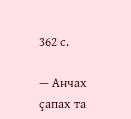362 с.

— Анчах ҫапах та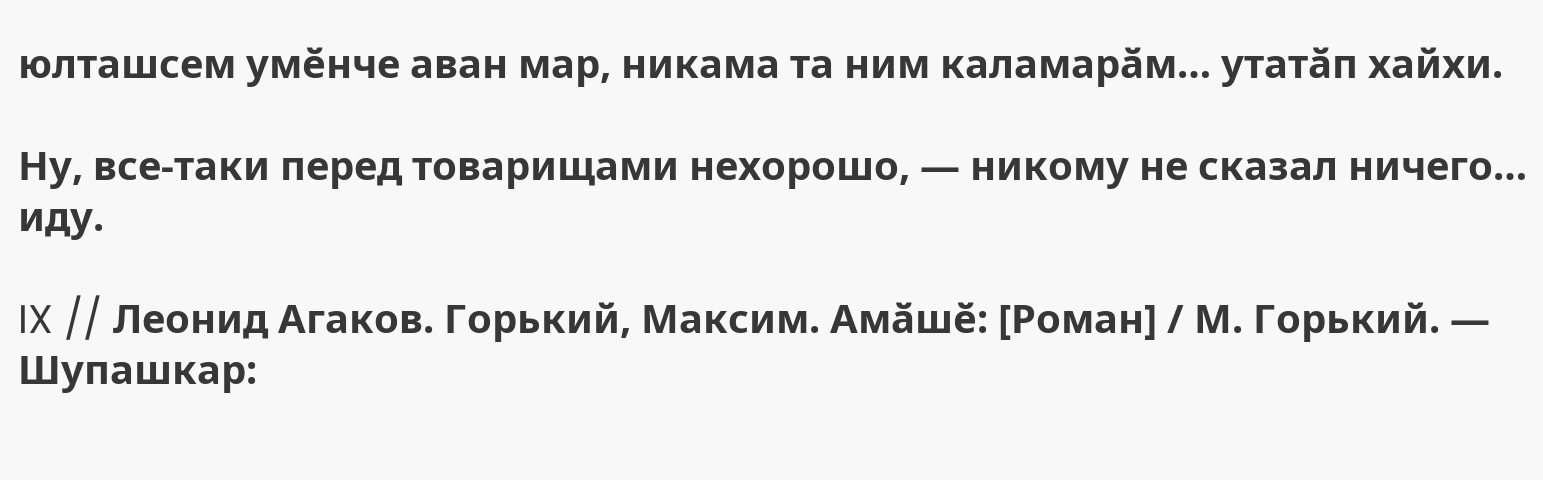юлташсем умӗнче аван мар, никама та ним каламарӑм… утатӑп хайхи.

Ну, все-таки перед товарищами нехорошо, — никому не сказал ничего… иду.

IX // Леонид Агаков. Горький, Максим. Амӑшӗ: [Роман] / М. Горький. — Шупашкар: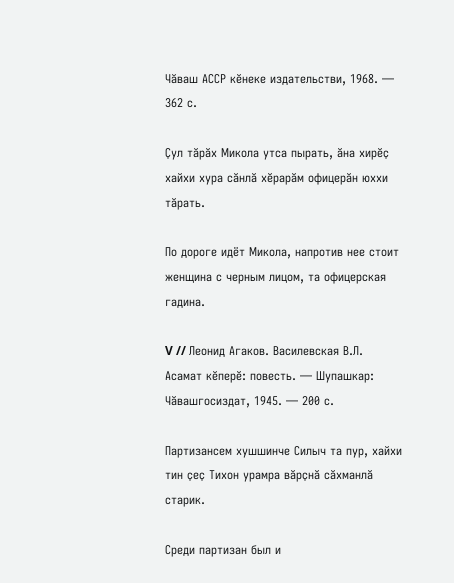Чӑваш АССР кӗнеке издательстви, 1968. — 362 с.

Ҫул тӑрӑх Микола утса пырать, ӑна хирӗҫ хайхи хура сӑнлӑ хӗрарӑм офицерӑн юххи тӑрать.

По дороге идёт Микола, напротив нее стоит женщина с черным лицом, та офицерская гадина.

V // Леонид Агаков. Василевская В.Л. Асамат кӗперӗ: повесть. — Шупашкар: Чӑвашгосиздат, 1945. — 200 с.

Партизансем хушшинче Силыч та пур, хайхи тин ҫеҫ Тихон урамра вӑрҫнӑ сӑхманлӑ старик.

Среди партизан был и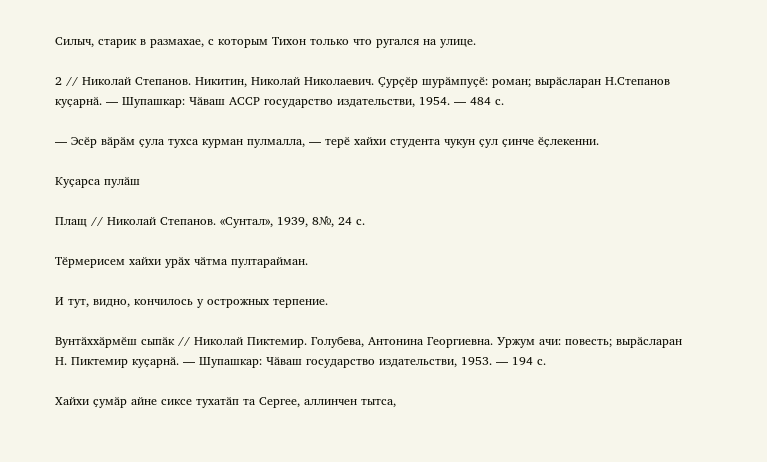Силыч, старик в размахае, с которым Тихон только что ругался на улице.

2 // Николай Степанов. Никитин, Николай Николаевич. Ҫурҫӗр шурӑмпуҫӗ: роман; вырӑсларан Н.Степанов куҫарнӑ. — Шупашкар: Чӑваш АССР государство издательстви, 1954. — 484 с.

— Эсӗр вӑрӑм ҫула тухса курман пулмалла, — терӗ хайхи студента чукун ҫул ҫинче ӗҫлекенни.

Куҫарса пулӑш

Плащ // Николай Степанов. «Сунтал», 1939, 8№, 24 с.

Тӗрмерисем хайхи урӑх чӑтма пултарайман.

И тут, видно, кончилось у острожных терпение.

Вунтӑххӑрмӗш сыпӑк // Николай Пиктемир. Голубева, Антонина Георгиевна. Уржум ачи: повесть; вырӑсларан Н. Пиктемир куҫарнӑ. — Шупашкар: Чӑваш государство издательстви, 1953. — 194 с.

Хайхи ҫумӑр айне сиксе тухатӑп та Сергее, аллинчен тытса,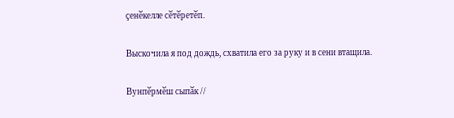ҫенӗкелле сӗтӗретӗп.

Выскочила я под дождь, схватила его за руку и в сени втащила.

Вунпӗрмӗш сыпӑк //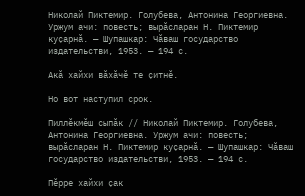Николай Пиктемир. Голубева, Антонина Георгиевна. Уржум ачи: повесть; вырӑсларан Н. Пиктемир куҫарнӑ. — Шупашкар: Чӑваш государство издательстви, 1953. — 194 с.

Акӑ хайхи вӑхӑчӗ те ҫитнӗ.

Но вот наступил срок.

Пиллӗкмӗш сыпӑк // Николай Пиктемир. Голубева, Антонина Георгиевна. Уржум ачи: повесть; вырӑсларан Н. Пиктемир куҫарнӑ. — Шупашкар: Чӑваш государство издательстви, 1953. — 194 с.

Пӗрре хайхи ҫак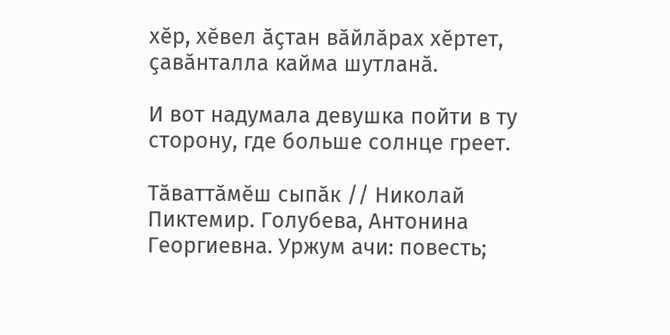хӗр, хӗвел ӑҫтан вӑйлӑрах хӗртет, ҫавӑнталла кайма шутланӑ.

И вот надумала девушка пойти в ту сторону, где больше солнце греет.

Тӑваттӑмӗш сыпӑк // Николай Пиктемир. Голубева, Антонина Георгиевна. Уржум ачи: повесть;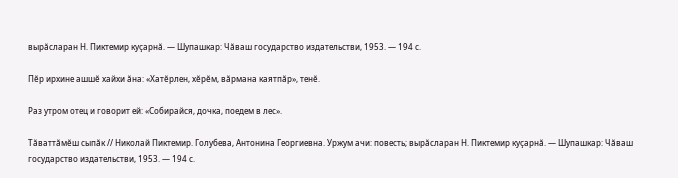вырӑсларан Н. Пиктемир куҫарнӑ. — Шупашкар: Чӑваш государство издательстви, 1953. — 194 с.

Пӗр ирхине ашшӗ хайхи ӑна: «Хатӗрлен, хӗрӗм, вӑрмана каятпӑр», тенӗ.

Раз утром отец и говорит ей: «Собирайся, дочка, поедем в лес».

Тӑваттӑмӗш сыпӑк // Николай Пиктемир. Голубева, Антонина Георгиевна. Уржум ачи: повесть; вырӑсларан Н. Пиктемир куҫарнӑ. — Шупашкар: Чӑваш государство издательстви, 1953. — 194 с.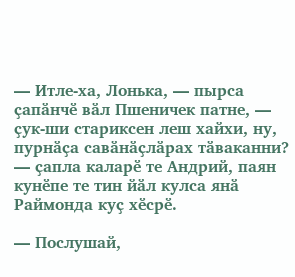— Итле-ха, Лонька, — пырса ҫапӑнчӗ вӑл Пшеничек патне, — ҫук-ши стариксен леш хайхи, ну, пурнӑҫа савӑнӑҫлӑрах тӑваканни? — ҫапла каларӗ те Андрий, паян кунӗпе те тин йӑл кулса янӑ Раймонда куҫ хӗсрӗ.

— Послушай,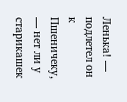Ленька! — подлетел он к Пшеничеку, — нет ли у старикашек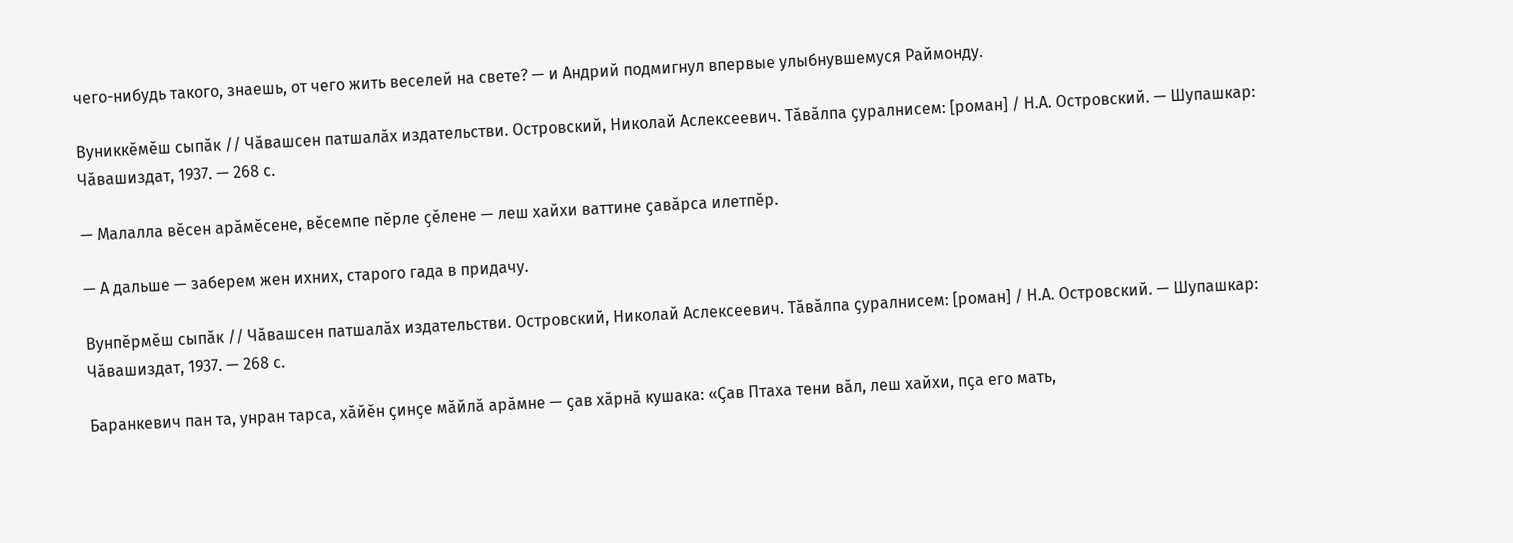чего-нибудь такого, знаешь, от чего жить веселей на свете? — и Андрий подмигнул впервые улыбнувшемуся Раймонду.

Вуниккӗмӗш сыпӑк // Чӑвашсен патшалӑх издательстви. Островский, Николай Аслексеевич. Тӑвӑлпа ҫуралнисем: [роман] / Н.А. Островский. — Шупашкар: Чӑвашиздат, 1937. — 268 с.

— Малалла вӗсен арӑмӗсене, вӗсемпе пӗрле ҫӗлене — леш хайхи ваттине ҫавӑрса илетпӗр.

— А дальше — заберем жен ихних, старого гада в придачу.

Вунпӗрмӗш сыпӑк // Чӑвашсен патшалӑх издательстви. Островский, Николай Аслексеевич. Тӑвӑлпа ҫуралнисем: [роман] / Н.А. Островский. — Шупашкар: Чӑвашиздат, 1937. — 268 с.

Баранкевич пан та, унран тарса, хӑйӗн ҫинҫе мӑйлӑ арӑмне — ҫав хӑрнӑ кушака: «Ҫав Птаха тени вӑл, леш хайхи, пҫа его мать,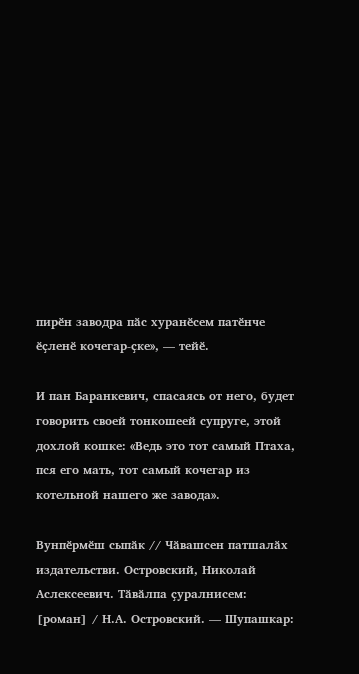пирӗн заводра пӑс хуранӗсем патӗнче ӗҫленӗ кочегар-ҫке», — тейӗ.

И пан Баранкевич, спасаясь от него, будет говорить своей тонкошеей супруге, этой дохлой кошке: «Ведь это тот самый Птаха, пся его мать, тот самый кочегар из котельной нашего же завода».

Вунпӗрмӗш сыпӑк // Чӑвашсен патшалӑх издательстви. Островский, Николай Аслексеевич. Тӑвӑлпа ҫуралнисем: [роман] / Н.А. Островский. — Шупашкар: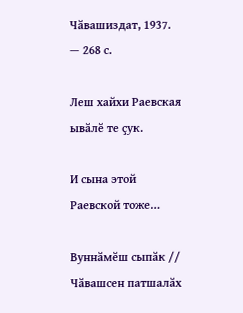Чӑвашиздат, 1937. — 268 с.

Леш хайхи Раевская ывӑлӗ те ҫук.

И сына этой Раевской тоже…

Вуннӑмӗш сыпӑк // Чӑвашсен патшалӑх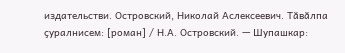издательстви. Островский, Николай Аслексеевич. Тӑвӑлпа ҫуралнисем: [роман] / Н.А. Островский. — Шупашкар: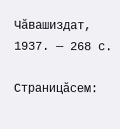Чӑвашиздат, 1937. — 268 с.

Страницăсем: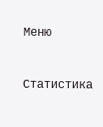Меню



Статистика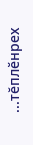...тĕплӗнрех